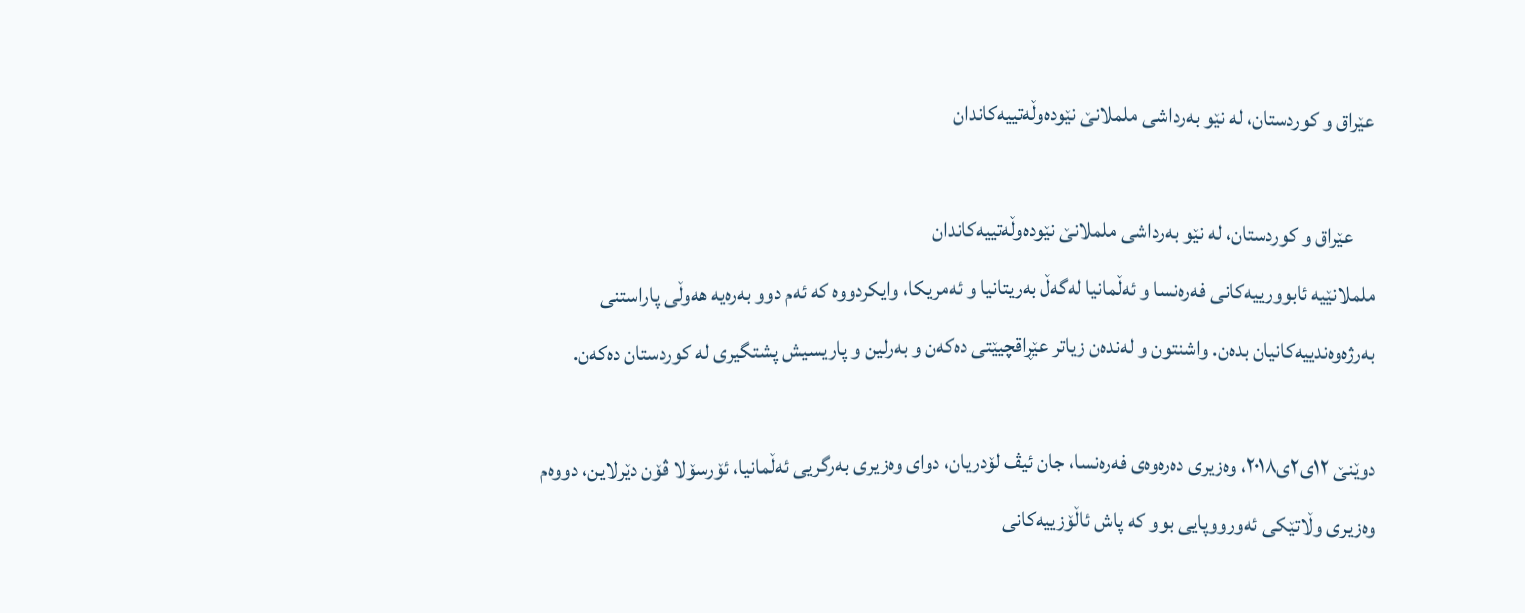عێراق و کوردستان، لە نێو بەرداشی ململانێ نێودەوڵەتییەکاندان

     عێراق و کوردستان، لە نێو بەرداشی ململانێ نێودەوڵەتییەکاندان
ململانێیە ئابوورییەکانی فەرەنسا و ئەڵمانیا لەگەڵ بەریتانیا و ئەمریکا، وایکردووە کە ئەم دوو بەرەیە ھەوڵی پاراستنی بەرژەوەندییەکانیان بدەن. واشنتون و لەندەن زیاتر عێڕاقچیێتی دەکەن و بەرلین و پاریسیش پشتگیری لە کوردستان دەکەن.

دوێنێ ١٢ی٢ی٢٠١٨، وەزیری دەرەوەی فەرەنسا، جان ئیڤ لۆدریان، دوای وەزیری بەرگریی ئەڵمانیا، ئۆرسۆلا ڤۆن دێرلاین، دووەم وەزیری وڵاتێکی ئەورووپایی بوو کە پاش ئاڵۆزییەکانی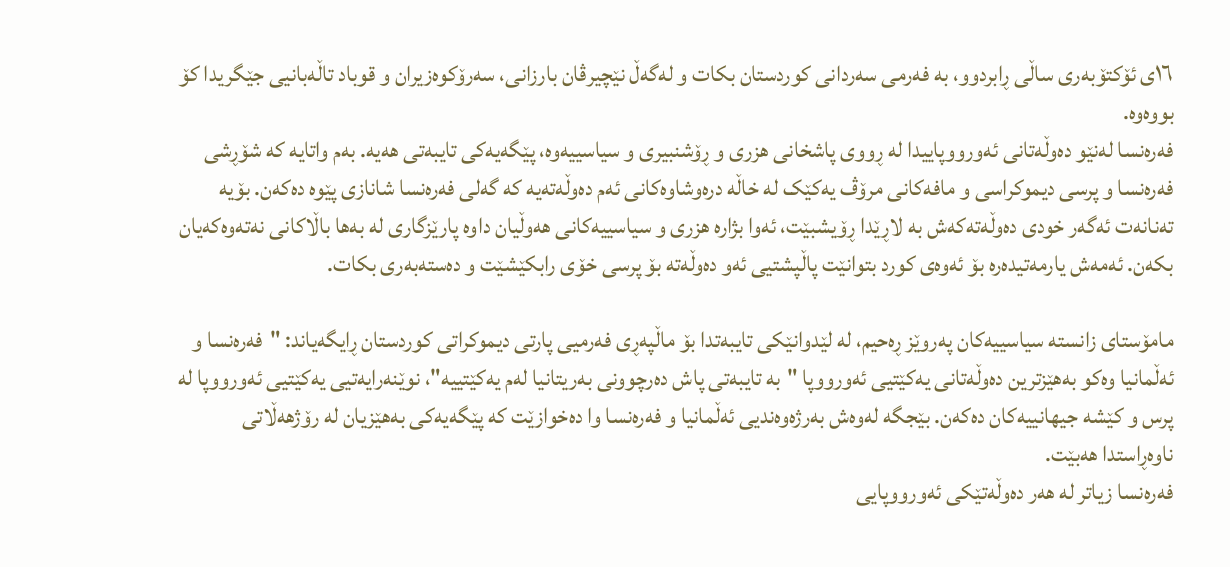١٦ی ئۆکتۆبەری ساڵی ڕابردوو، بە فەرمی سەردانی کوردستان بکات و لەگەڵ نێچیرڤان بارزانی، سەرۆکوەزیران و قوباد تاڵەبانیی جێگریدا کۆ بووەوە.
فەرەنسا لەنێو دەوڵەتانی ئەورووپاییدا لە ڕووی پاشخانی ھزری و ڕۆشنبیری و سیاسییەوە، پێگەیەکی تایبەتی ھەیە. بەم واتایە کە شۆڕشی فەرەنسا و پرسی دیموکراسی و مافەکانی مرۆڤ یەکێک لە خاڵە درەوشاوەکانی ئەم دەوڵەتەیە کە گەلی فەرەنسا شانازی پێوە دەکەن. بۆیە تەنانەت ئەگەر خودی دەوڵەتەکەش بە لاڕێدا ڕۆیشبێت، ئەوا بژارە ھزری و سیاسییەکانی ھەوڵیان داوە پارێزگاری لە بەھا باڵاکانی نەتەوەکەیان بکەن. ئەمەش یارمەتیدەرە بۆ ئەوەی کورد بتوانێت پاڵپشتیی ئەو دەوڵەتە بۆ پرسی خۆی رابکێشێت و دەستەبەری بکات.

مامۆستای زانستە سیاسییەکان پەروێز ڕەحیم، لە لێدوانێکی تایبەتدا بۆ ماڵپەڕی فەرمیی پارتی دیموکراتی کوردستان ڕایگەیاند: "فەرەنسا و ئەڵمانیا وەکو بەھێزترین دەوڵەتانی یەکێتیی ئەورووپا "بە تایبەتی پاش دەرچوونی بەریتانیا لەم یەکێتییە"، نوێنەرایەتیی یەکێتیی ئەورووپا لە پرس و کێشە جیھانییەکان دەکەن. بێجگە لەوەش بەرژەوەندیی ئەڵمانیا و فەرەنسا وا دەخوازێت کە پێگەیەکی بەھێزیان لە رۆژھەڵاتی ناوەڕاستدا ھەبێت.
فەرەنسا زیاتر لە ھەر دەوڵەتێکی ئەورووپایی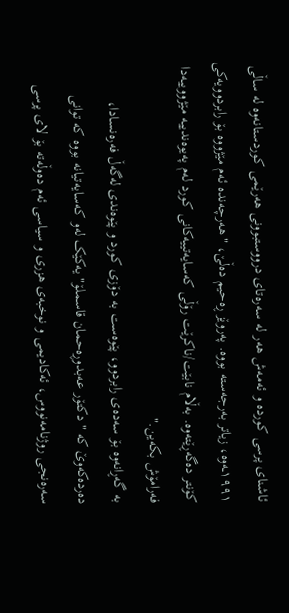ئاشنای پرسی کوردە و ئەمەش ھەر لە سەرەتای درووستبوونی ھەرێمی کوردستانەوە لە ساڵی ١٩٩١ـەوە، زیاتر بەرجەستە بووە. پەروێز ڕەحیم دەڵێ، "ھەرچەندە ئەم مێژووە بۆ رابردوویەکی کۆنتر دەگەڕێتەوە. بەڵام نابێت/ناکرێت رۆڵی کەسایەتییەکانی کورد لەم پەیوەندییە مێژووییەدا فەرامۆش بکەین."
بە گەڕانەوە بۆ سەدەی رابردوو، پێوەست بە دۆزی کورد و پێوەندی لەگەڵ فەرەنسادا، دەردەکەوێ کە "دکتۆر عەبدوڕەحمان قاسملۆ" یەکێک لەو کەسایەتیانە بووە کە توانی سەرەنجی روژنامەنووس، ئەکادیمی و نوخبەی ھزری و سیاسی ئەم دەوڵەتە بۆ لای پرسی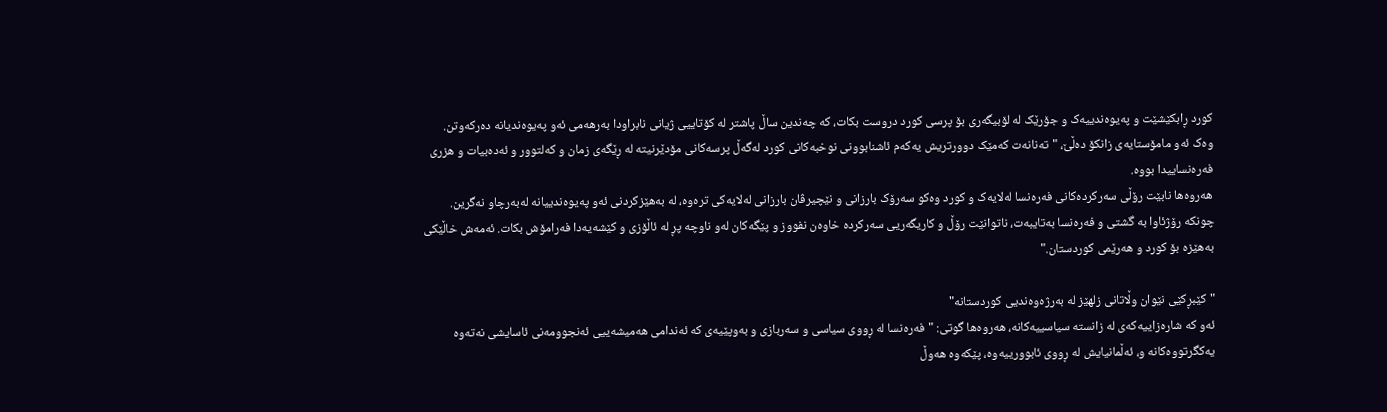کورد ڕابکێشێت و پەیوەندییەک و جۆرێک لە لۆبیگەری بۆ پرسی کورد دروست بکات، کە چەندین ساڵ پاشتر لە کۆتاییی ژیانی نابراودا بەرھەمی ئەو پەیوەندیانە دەرکەوتن.
وەک ئەو مامۆستایەی زانکۆ دەڵێ، "تەنانەت کەمێک دوورتریش یەکەم ئاشنابوونی نوخبەکانی کورد لەگەڵ پرسەکانی مۆدێرنیتە لە ڕێگەی زمان و کەلتوور و ئەدەبیات و ھزری فەرەنساییدا بووە.
ھەروەھا نابێت رۆڵی سەرکردەکانی فەرەنسا لەلایەک و کورد وەکو سەرۆک بارزانی و نێچیرڤان بارزانی لەلایەکی ترەوە، لە بەھێزکردنی ئەو پەیوەندییانە لەبەرچاو نەگرین. چونکە رۆژئاوا بە گشتی و فەرەنسا بەتایبەت، ناتوانێت رۆڵ و کاریگەریی سەرکردە خاوەن نفووز و پێگەکان لەو ناوچە پڕ لە ئاڵۆزی و کێشەیەدا فەرامۆش بکات. ئەمەش خاڵێکی بەھێزە بۆ کورد و ھەرێمی کوردستان."

"کێبڕکێی نێوان وڵاتانی زلھێز لە بەرژەوەندیی کوردستانە"
ئەو کە شارەزاییەکەی لە زانستە سیاسییەکانە، هەروەها گوتی: "فەرەنسا لە ڕووی سیاسی و سەربازی و بەوپێیەی کە ئەندامی ھەمیشەییی ئەنجوومەنی ئاسایشی نەتەوە یەکگرتووەکانە و، ئەڵمانیایش لە ڕووی ئابوورییەوە، پێکەوە ھەوڵ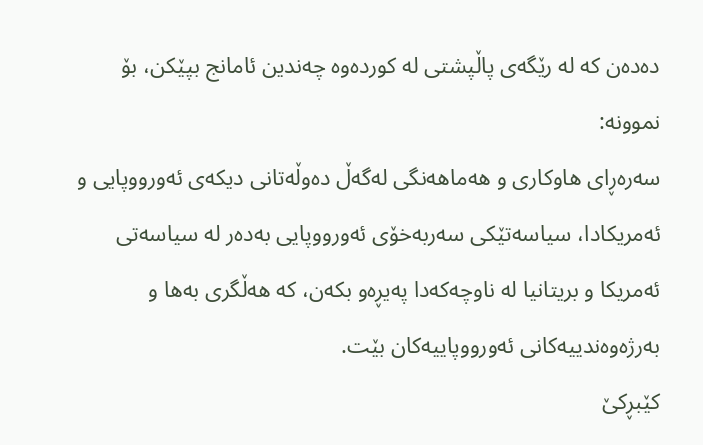دەدەن کە لە رێگەی پاڵپشتی لە کوردەوە چەندین ئامانج بپێکن، بۆ نموونە:
سەرەڕای ھاوکاری و ھەماھەنگی لەگەڵ دەوڵەتانی دیکەی ئەورووپایی و ئەمریکادا، سیاسەتێکی سەربەخۆی ئەورووپایی بەدەر لە سیاسەتی ئەمریکا و بریتانیا لە ناوچەکەدا پەیڕەو بکەن، کە ھەڵگری بەھا و بەرژەوەندییەکانی ئەورووپاییەکان بێت.
کێبڕکێ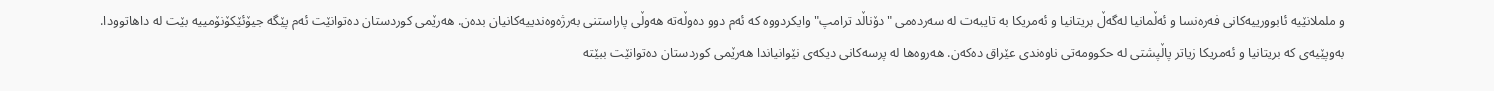و ململانێیە ئابوورییەکانی فەرەنسا و ئەڵمانیا لەگەڵ بریتانیا و ئەمریکا بە تایبەت لە سەردەمی "دۆناڵد ترامپ" وایکردووە کە ئەم دوو دەوڵەتە ھەوڵی پاراستنی بەرژەوەندییەکانیان بدەن. ھەرێمی کوردستان دەتوانێت ئەم پێگە جیۆئێکۆنۆمییە بێت لە داھاتوودا. بەوپێیەی کە بریتانیا و ئەمریکا زیاتر پاڵپشتی لە حکوومەتی ناوەندی عێراق دەکەن. ھەروەھا لە پرسەکانی دیکەی نێوانیاندا ھەرێمی کوردستان دەتوانێت ببێتە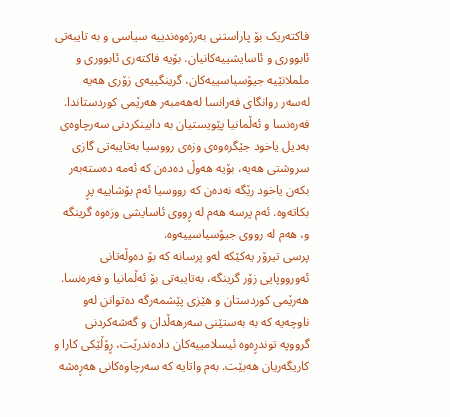فاکتەریک بۆ پاراستنی بەرژەوەندییە سیاسی و بە تایبەتی ئابووری و ئاسایشییەکانیان. بۆیە فاکتەری ئابووری و ململانێیە جیۆسیاسییەکان، گرینگییەی زۆری ھەیە لەسەر روانگای فەرانسا لەھەمبەر ھەرێمی کوردستاندا.
فەرەنسا و ئەڵمانیا پێویستیان بە دابینکردنی سەرچاوەی بەدیل یاخود جێگرەوەی وزەی رووسیا بەتایبەتی گازی سروشتی ھەیە، بۆیە ھەوڵ دەدەن کە ئەمە دەستەبەر بکەن یاخود رێگە نەدەن کە رووسیا ئەم بۆشاییە پڕ بکاتەوە. ئەم پرسە ھەم لە ڕووی ئاسایشی وزەوە گرینگە و، ھەم لە رووی جیۆسیاسییەوە.
پرسی تیرۆر یەکێکە لەو پرسانە کە بۆ دەوڵەتانی ئەورووپایی زۆر گرینگە، بەتایبەتی بۆ ئەڵمانیا و فەرەنسا. ھەرێمی کوردستان و ھێزی پێشمەرگە دەتوانن لەو ناوچەیە کە بە بەستێنی سەرھەڵدان و گەشەکردنی گرووپە توندڕەوە ئیسلامییەکان دادەندرێت، ڕۆڵێکی کارا و کاریگەریان ھەبێت. بەم واتایە کە سەرچاوەکانی ھەڕەشە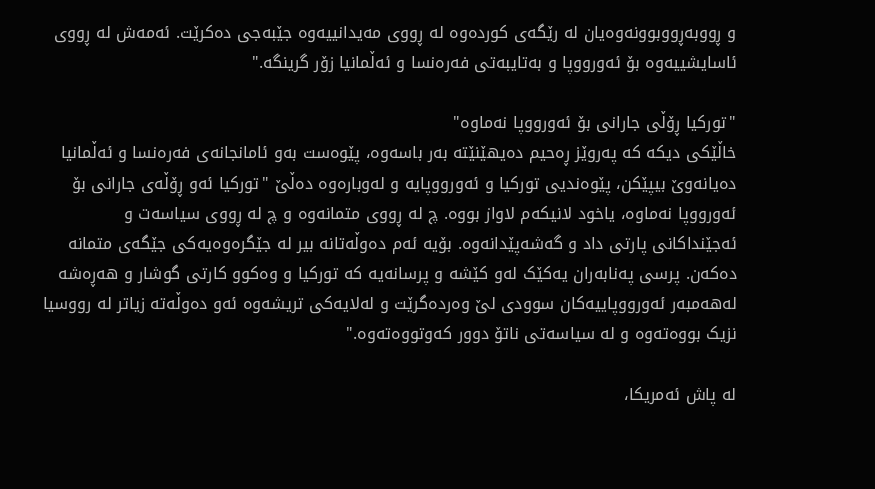و ڕووبەڕووبوونەوەیان لە رێگەی کوردەوە لە ڕووی مەیدانییەوە جێبەجی دەکرێت. ئەمەش لە ڕووی ئاسایشییەوە بۆ ئەورووپا و بەتایبەتی فەرەنسا و ئەڵمانیا زۆر گرینگە."

"تورکیا ڕۆڵی جارانی بۆ ئەورووپا نەماوە"
خاڵێکی دیکە کە پەروێز ڕەحیم دەیهێنێتە بەر باسەوە، پێوەست بەو ئامانجانەی فەرەنسا و ئەڵمانیا دەیانەوێ بیپێکن، پێوەندیی تورکیا و ئەورووپایە و لەوبارەوە دەڵێ "تورکیا ئەو ڕۆڵەی جارانی بۆ ئەورووپا نەماوە، یاخود لانیکەم لاواز بووە. چ لە ڕووی متمانەوە و چ لە ڕووی سیاسەت و ئەجێنداکانی پارتی داد و گەشەپێدانەوە. بۆیە ئەم دەوڵەتانە بیر لە جێگرەوەیەکی جێگەی متمانە دەکەن. پرسی پەنابەران یەکێک لەو کێشە و پرسانەیە کە تورکیا و وەکوو کارتی گوشار و ھەڕەشە لەھەمبەر ئەورووپاییەکان سوودی لێ وەردەگرێت و لەلایەکی تریشەوە ئەو دەوڵەتە زیاتر لە رووسیا نزیک بووەتەوە و لە سیاسەتی ناتۆ دوور کەوتووەتەوە."

لە پاش ئەمریکا،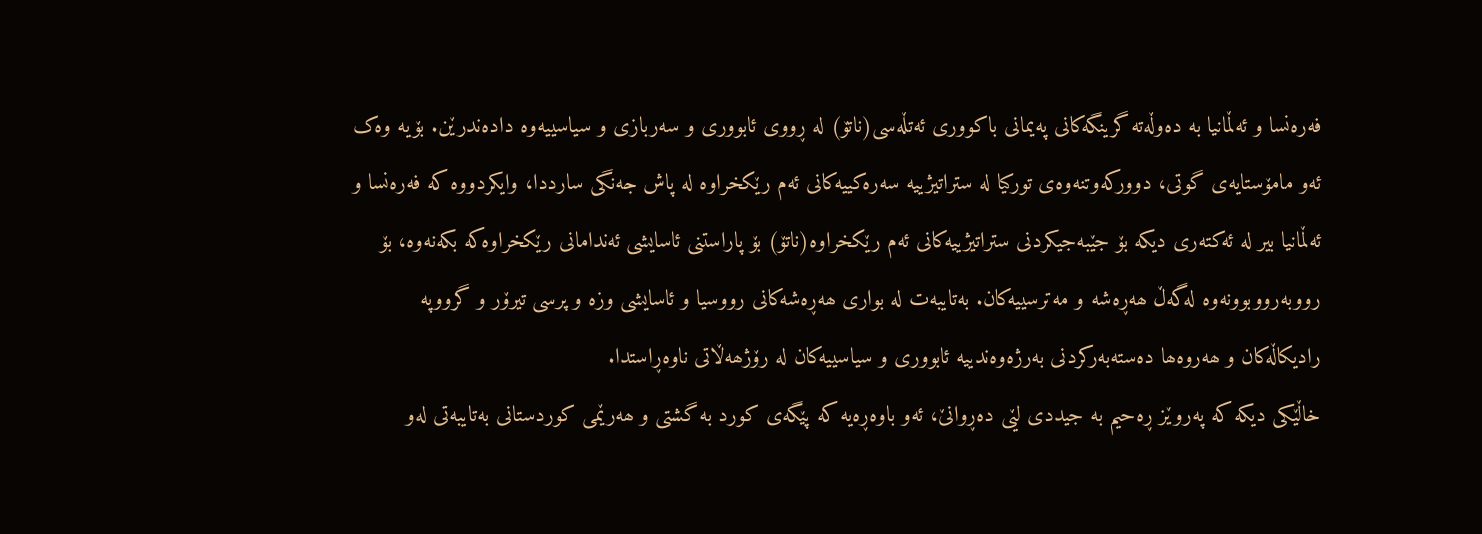فەرەنسا و ئەڵمانیا بە دەوڵەتە گرینگەکانی پەیمانی باکووری ئەتڵەسی(ناتۆ) لە ڕووی ئابووری و سەربازی و سیاسییەوە دادەندرێن. بۆیە وەک ئەو مامۆستایەی گوتی، دوورکەوتنەوەی تورکیا لە ستراتیژییە سەرەکییەکانی ئەم رێکخراوە لە پاش جەنگی سارددا، وایکردووە کە فەرەنسا و ئەڵمانیا بیر لە ئەکتەری دیکە بۆ جێبەجیکردنی ستراتیژییەکانی ئەم رێکخراوە(ناتۆ) بۆ پاراستنی ئاسایشی ئەندامانی رێکخراوەکە بکەنەوە، بۆ رووبەرووبوونەوە لەگەڵ ھەڕەشە و مەترسییەکان. بەتایبەت لە بواری ھەڕەشەکانی رووسیا و ئاسایشی وزە و پرسی تیرۆر و گرووپە رادیکاڵەکان و ھەروەھا دەستەبەرکردنی بەرژەوەندییە ئابووری و سیاسییەکان لە رۆژھەڵاتی ناوەڕاستدا.
خاڵێکی دیکە کە پەروێز ڕەحیم بە جیددی لێی دەڕوانێ، ئەو باوەڕەیە کە پێگەی کورد بە گشتی و ھەرێمی کوردستانی بەتایبەتی لەو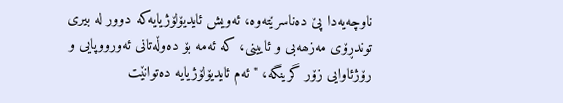ناوچەیەدا پێ دەناسرێتەوە، ئەویش ئایدیۆلۆژیایەکە دوور لە بیری توندڕۆی مەزھەبی و ئایینی، کە ئەمە بۆ دەوڵەتانی ئەورووپایی و رۆژئاوایی زۆر گرینگە، "ئەم ئایدیۆلۆژیایە دەتوانێت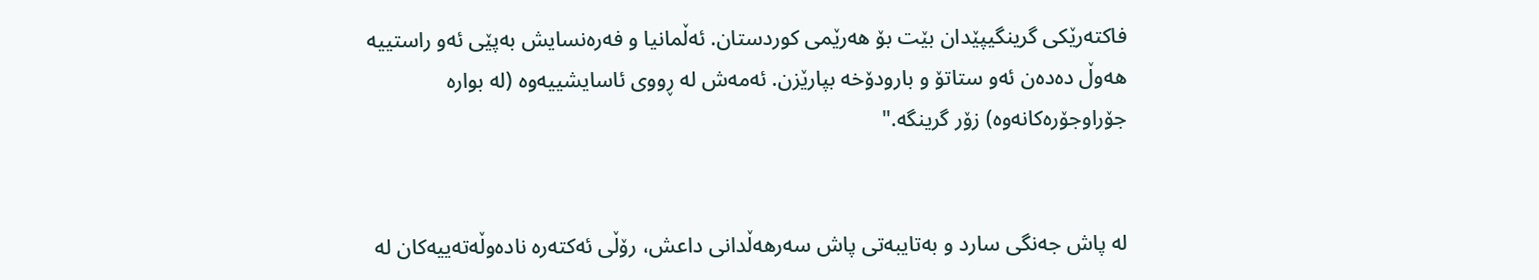فاکتەرێکی گرینگیپێدان بێت بۆ ھەرێمی کوردستان. ئەڵمانیا و فەرەنسایش بەپێی ئەو راستییە ھەوڵ دەدەن ئەو ستاتۆ و بارودۆخە بپارێزن. ئەمەش لە ڕووی ئاسایشییەوە (لە بوارە جۆراوجۆرەکانەوە) زۆر گرینگە."


لە پاش جەنگی سارد و بەتایبەتی پاش سەرھەڵدانی داعش، رۆڵی ئەکتەرە نادەوڵەتەییەکان لە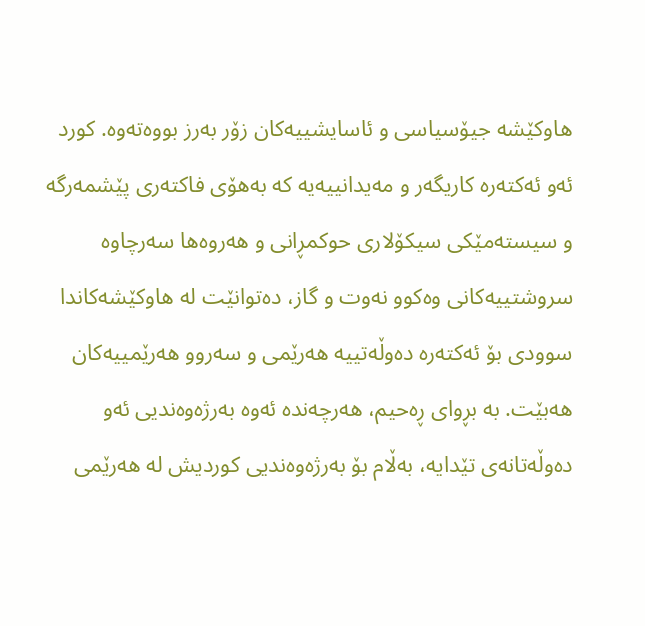ھاوکێشە جیۆسیاسی و ئاسایشییەکان زۆر بەرز بووەتەوە. کورد ئەو ئەکتەرە کاریگەر و مەیدانییەیە کە بەھۆی فاکتەری پێشمەرگە و سیستەمێکی سیکۆلاری حوکمڕانی و ھەروەھا سەرچاوە سروشتییەکانی وەکوو نەوت و گاز، دەتوانێت لە ھاوکێشەکاندا سوودی بۆ ئەکتەرە دەوڵەتییە ھەرێمی و سەروو ھەرێمییەکان ھەبێت. بە بڕوای ڕەحیم، ھەرچەندە ئەوە بەرژەوەندیی ئەو دەوڵەتانەی تێدایە، بەڵام بۆ بەرژەوەندیی کوردیش لە ھەرێمی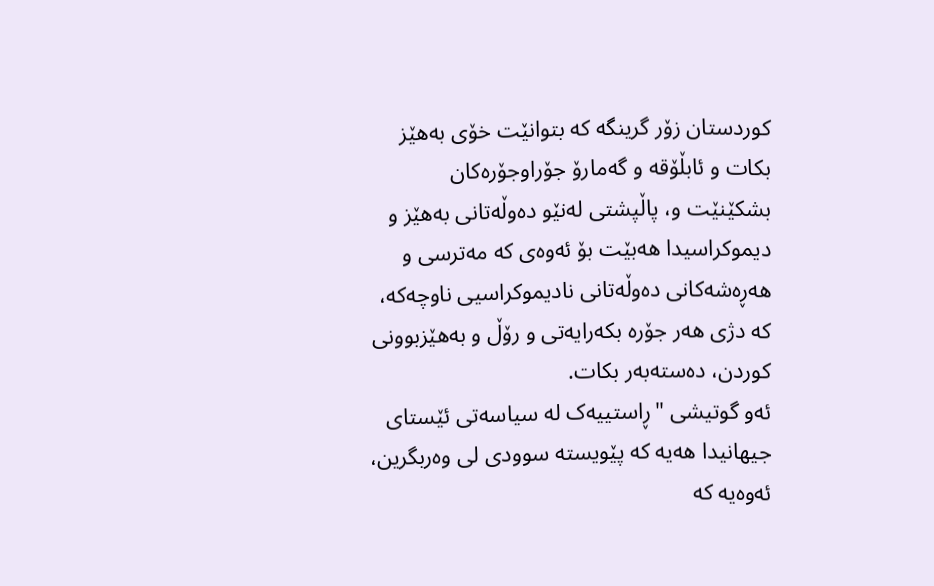کوردستان زۆر گرینگە کە بتوانێت خۆی بەھێز بکات و ئابڵۆقە و گەمارۆ جۆراوجۆرەکان بشکێنێت و، پاڵپشتی لەنێو دەوڵەتانی بەھێز و دیموکراسیدا ھەبێت بۆ ئەوەی کە مەترسی و ھەڕەشەکانی دەوڵەتانی نادیموکراسیی ناوچەکە، کە دژی ھەر جۆرە بکەرایەتی و رۆڵ و بەھێزبوونی کوردن، دەستەبەر بکات.
ئەو گوتیشی "ڕاستییەک لە سیاسەتی ئێستای جیھانیدا ھەیە کە پێویستە سوودی لی وەربگرین، ئەوەیە کە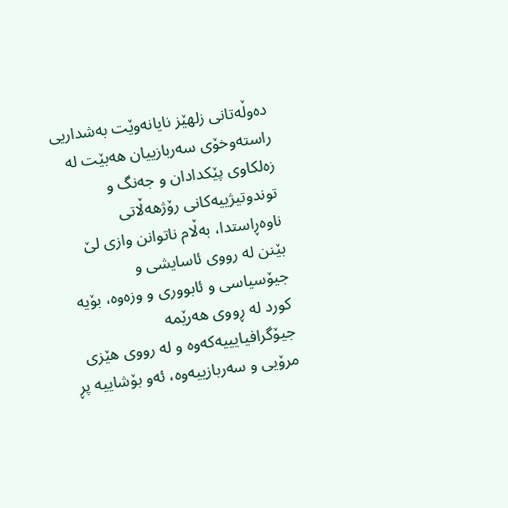دەوڵەتانی زلھێز نایانەوێت بەشداریی راستەوخۆی سەربازییان ھەبێت لە زەلکاوی پێکدادان و جەنگ و توندوتیژییەکانی رۆژھەڵاتی ناوەڕاستدا، بەڵام ناتوانن وازی لێ بێنن لە رووی ئاسایشی و جیۆسیاسی و ئابووری و وزەوە، بۆیە کورد لە ڕووی ھەرێمە جیۆگرافیایییەکەوە و لە رووی ھێزی مرۆیی و سەربازییەوە، ئەو بۆشاییە پڕ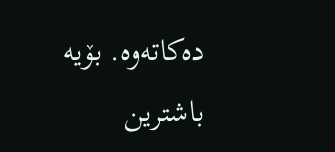دەکاتەوە. بۆیە باشترین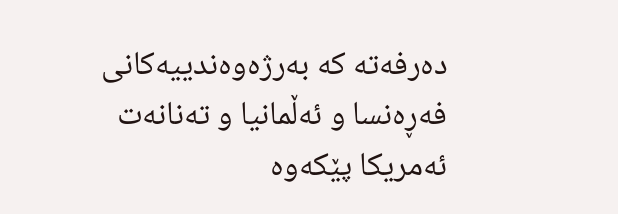دەرفەتە کە بەرژەوەندییەکانی فەڕەنسا و ئەڵمانیا و تەنانەت ئەمریکا پێکەوە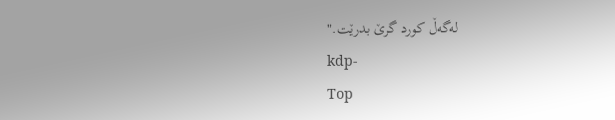لەگەڵ کورد گرێ بدرێت."
kdp-
Top